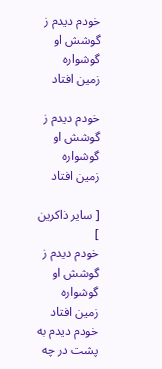خودم دیدم ز گوشش او گوشواره زمین افتاد

خودم دیدم ز گوشش او گوشواره زمین افتاد

[ سایر ذاکرین ]
خودم دیدم ز گوشش او گوشواره زمین افتاد
خودم دیدم به پشت در چه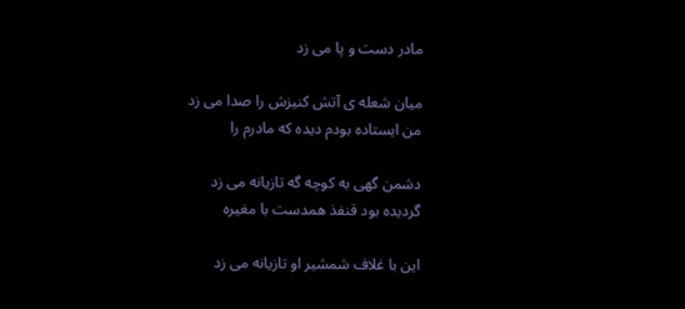مادر دست و پا می زد

میان شعله ی آتش کنیزش را صدا می زد
من ایستاده بودم دیده که مادرم را

دشمن گهی به کوچه گه تازیانه می زد
گردیده بود قنفذ همدست با مغیره

این با غلاف شمشیر او تازیانه می زد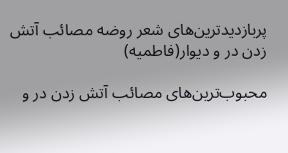پربازدید‌ترین‌های شعر روضه مصائب آتش زدن در و دیوار(فاطمیه)

محبوب‌ترین‌های مصائب آتش زدن در و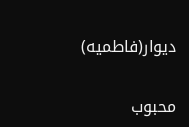دیوار(فاطمیه)

محبوب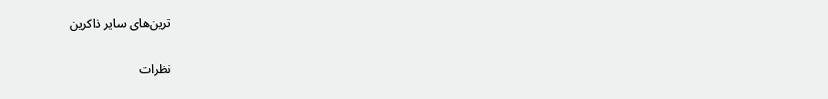ترین‌های سایر ذاکرین

نظرات